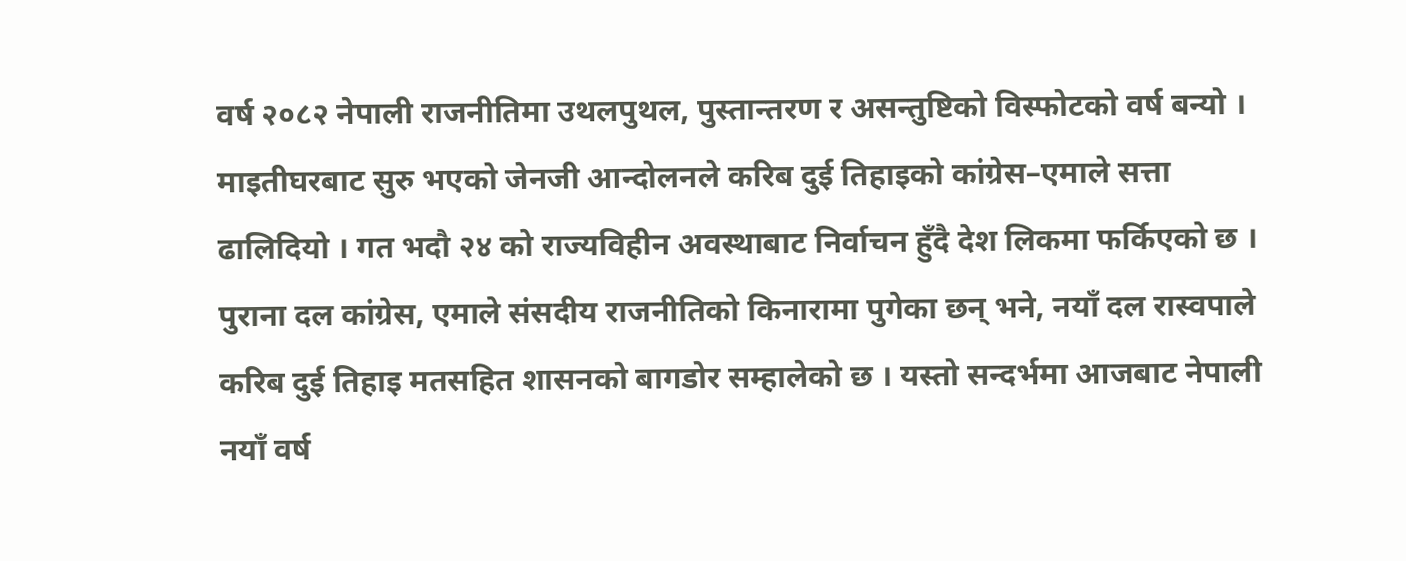वर्ष २०८२ नेपाली राजनीतिमा उथलपुथल, पुस्तान्तरण र असन्तुष्टिको विस्फोटको वर्ष बन्यो । माइतीघरबाट सुरु भएको जेनजी आन्दोलनले करिब दुई तिहाइको कांग्रेस–एमाले सत्ता ढालिदियो । गत भदौ २४ को राज्यविहीन अवस्थाबाट निर्वाचन हुँदै देश लिकमा फर्किएको छ । पुराना दल कांग्रेस, एमाले संसदीय राजनीतिको किनारामा पुगेका छन् भने, नयाँ दल रास्वपाले करिब दुई तिहाइ मतसहित शासनको बागडोर सम्हालेको छ । यस्तो सन्दर्भमा आजबाट नेपाली नयाँ वर्ष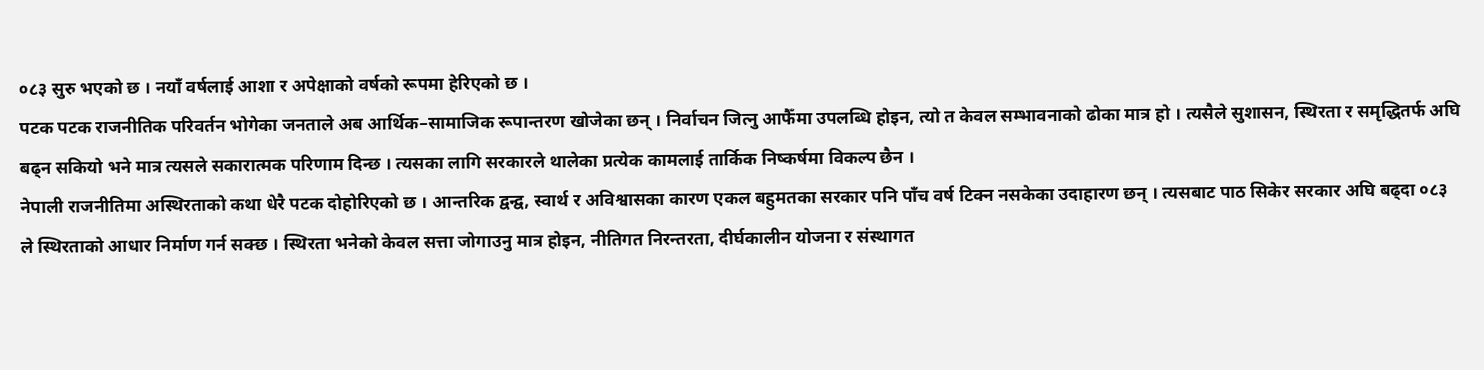०८३ सुरु भएको छ । नयाँ वर्षलाई आशा र अपेक्षाको वर्षको रूपमा हेरिएको छ ।
पटक पटक राजनीतिक परिवर्तन भोगेका जनताले अब आर्थिक–सामाजिक रूपान्तरण खोजेका छन् । निर्वाचन जित्नु आफैँमा उपलब्धि होइन, त्यो त केवल सम्भावनाको ढोका मात्र हो । त्यसैले सुशासन, स्थिरता र समृद्धितर्फ अघि बढ्न सकियो भने मात्र त्यसले सकारात्मक परिणाम दिन्छ । त्यसका लागि सरकारले थालेका प्रत्येक कामलाई तार्किक निष्कर्षमा विकल्प छैन ।
नेपाली राजनीतिमा अस्थिरताको कथा धेरै पटक दोहोरिएको छ । आन्तरिक द्वन्द्व, स्वार्थ र अविश्वासका कारण एकल बहुमतका सरकार पनि पाँच वर्ष टिक्न नसकेका उदाहारण छन् । त्यसबाट पाठ सिकेर सरकार अघि बढ्दा ०८३ ले स्थिरताको आधार निर्माण गर्न सक्छ । स्थिरता भनेको केवल सत्ता जोगाउनु मात्र होइन, नीतिगत निरन्तरता, दीर्घकालीन योजना र संस्थागत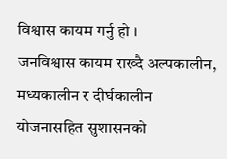विश्वास कायम गर्नु हो ।
जनविश्वास कायम राख्दै अल्पकालीन, मध्यकालीन र दीर्घकालीन योजनासहित सुशासनको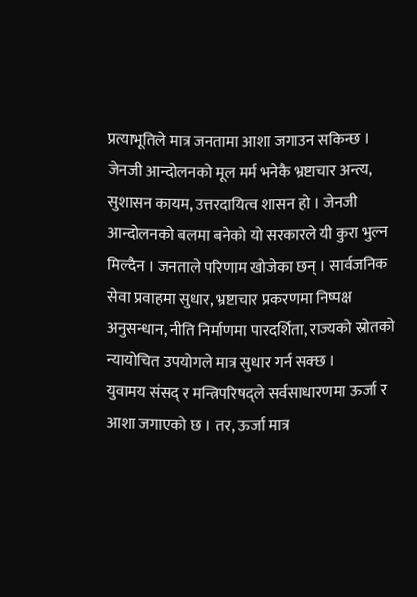प्रत्याभूतिले मात्र जनतामा आशा जगाउन सकिन्छ । जेनजी आन्दोलनको मूल मर्म भनेकै भ्रष्टाचार अन्त्य, सुशासन कायम, उत्तरदायित्व शासन हो । जेनजी आन्दोलनको बलमा बनेको यो सरकारले यी कुरा भुल्न मिल्दैन । जनताले परिणाम खोजेका छन् । सार्वजनिक सेवा प्रवाहमा सुधार, भ्रष्टाचार प्रकरणमा निष्पक्ष अनुसन्धान, नीति निर्माणमा पारदर्शिता, राज्यको स्रोतको न्यायोचित उपयोगले मात्र सुधार गर्न सक्छ ।
युवामय संसद् र मन्त्रिपरिषद्ले सर्वसाधारणमा ऊर्जा र आशा जगाएको छ । तर, ऊर्जा मात्र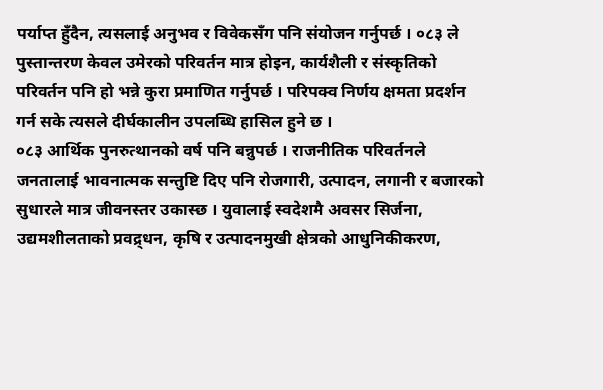पर्याप्त हुँदैन, त्यसलाई अनुभव र विवेकसँग पनि संयोजन गर्नुपर्छ । ०८३ ले पुस्तान्तरण केवल उमेरको परिवर्तन मात्र होइन, कार्यशैली र संस्कृतिको परिवर्तन पनि हो भन्ने कुरा प्रमाणित गर्नुपर्छ । परिपक्व निर्णय क्षमता प्रदर्शन गर्न सके त्यसले दीर्घकालीन उपलब्धि हासिल हुने छ ।
०८३ आर्थिक पुनरुत्थानको वर्ष पनि बन्नुपर्छ । राजनीतिक परिवर्तनले जनतालाई भावनात्मक सन्तुष्टि दिए पनि रोजगारी, उत्पादन, लगानी र बजारको सुधारले मात्र जीवनस्तर उकास्छ । युवालाई स्वदेशमै अवसर सिर्जना, उद्यमशीलताको प्रवद्र्धन, कृषि र उत्पादनमुखी क्षेत्रको आधुनिकीकरण,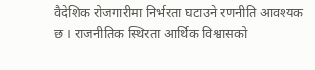वैदेशिक रोजगारीमा निर्भरता घटाउने रणनीति आवश्यक छ । राजनीतिक स्थिरता आर्थिक विश्वासको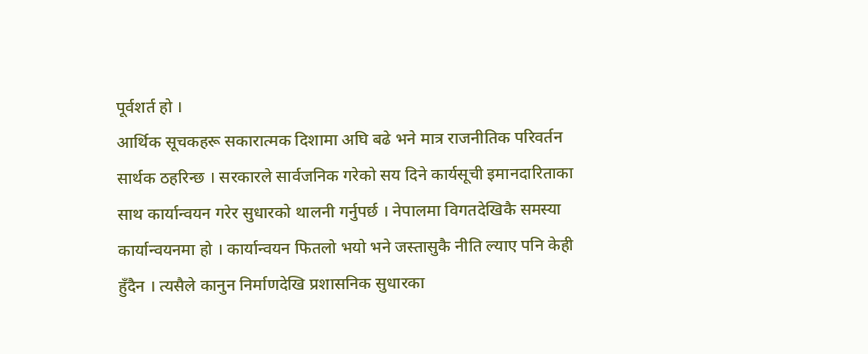पूर्वशर्त हो ।
आर्थिक सूचकहरू सकारात्मक दिशामा अघि बढे भने मात्र राजनीतिक परिवर्तन सार्थक ठहरिन्छ । सरकारले सार्वजनिक गरेको सय दिने कार्यसूची इमानदारिताका साथ कार्यान्वयन गरेर सुधारको थालनी गर्नुपर्छ । नेपालमा विगतदेखिकै समस्या कार्यान्वयनमा हो । कार्यान्वयन फितलो भयो भने जस्तासुकै नीति ल्याए पनि केही हुँदैन । त्यसैले कानुन निर्माणदेखि प्रशासनिक सुधारका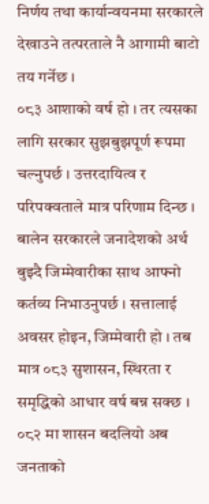निर्णय तथा कार्यान्वयनमा सरकारले देखाउने तत्परताले नै आगामी बाटो तय गर्नेछ ।
०८३ आशाको वर्ष हो । तर त्यसका लागि सरकार सुझबुझपूर्ण रूपमा चल्नुपर्छ । उत्तरदायित्व र परिपक्वताले मात्र परिणाम दिन्छ । बालेन सरकारले जनादेशको अर्थ बुझ्दै जिम्मेवारीका साथ आफ्नो कर्तव्य निभाउनुपर्छ । सत्तालाई अवसर होइन, जिम्मेवारी हो । तब मात्र ०८३ सुशासन, स्थिरता र समृद्धिको आधार वर्ष बन्न सक्छ । ०८२ मा शासन बदलियो अब जनताको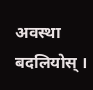अवस्था बदलियोस् ।